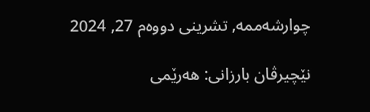چوارشەممە, تشرینی دووه‌م 27, 2024

نێچیرڤان بارزانی: هەرێمی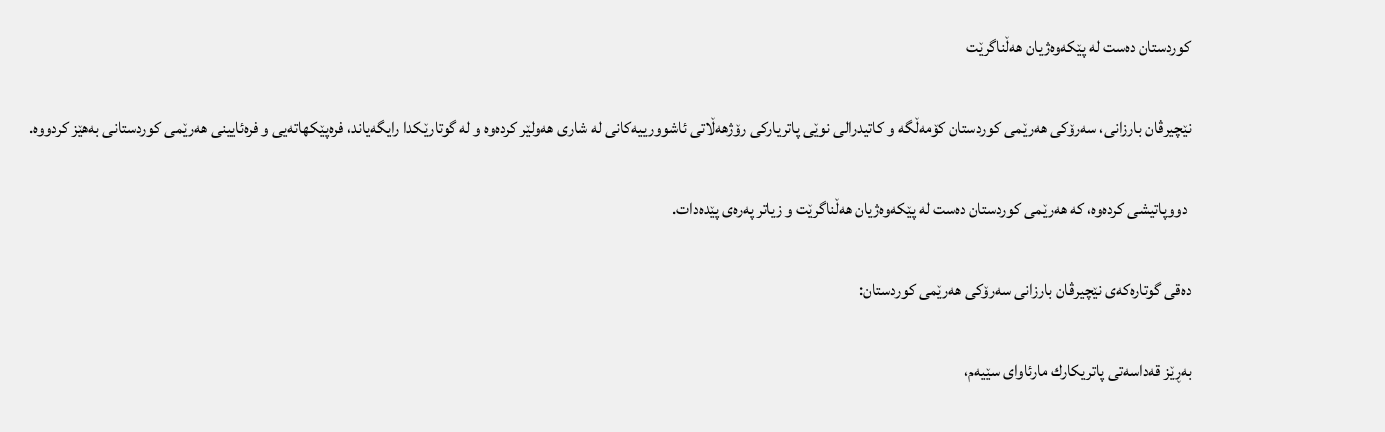کوردستان دەست لە پێکەوەژیان هەڵناگرێت

نێچیرڤان بارزانی، سەرۆکی هەرێمی کوردستان کۆمەڵگە و کاتیدرالی نوێی پاتریارکی رۆژهەڵاتی ئاشوورییەکانی لە شاری هەولێر کردەوە و لە گوتارێکدا رایگەیاند، فرەپێکهاتەیی و فرەئایینی هەرێمی کوردستانی بەهێز کردووە.

 دووپاتیشی کردەوە، کە هەرێمی کوردستان دەست لە پێکەوەژیان هەڵناگرێت و زیاتر پەرەی پێدەدات.

ده‌قی گوتاره‌كه‌ی نێچیرڤان بارزانی سه‌رۆكی هه‌رێمی كوردستان:

به‌ڕێز قه‌داسه‌تی پاتریكارك مارئاوای سێیه‌م،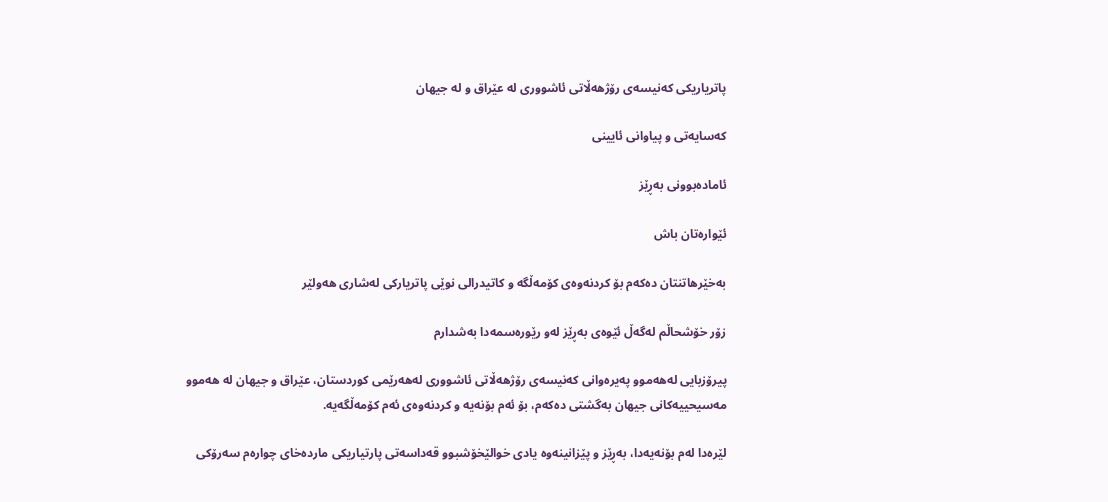پاتریاریكی كه‌نیسه‌ی رۆژهه‌ڵاتی ئاشووری له‌ عێراق و له‌ جیهان

كه‌سایه‌تی و پیاوانی ئایینی

ئاماده‌بوونی به‌ڕێز

ئێواره‌تان باش

به‌خێرهاتنتان ده‌كه‌م بۆ كردنه‌وه‌ی كۆمه‌ڵگه‌ و کاتیدرالی نوێی پاتریاركی له‌شاری هه‌ولێر

زۆر خۆشحاڵم له‌گه‌ڵ ئێوه‌ی به‌ڕێز له‌و رێوره‌سمه‌دا به‌شدارم

پیرۆزبایی له‌هه‌موو په‌یره‌وانی كه‌نیسه‌ی رۆژهه‌ڵاتی ئاشووری له‌هه‌رێمی كوردستان، عێراق و جیهان له‌ هه‌موو مه‌سیحییه‌كانی جیهان به‌گشتی ده‌كه‌م، بۆ ئه‌م بۆنه‌یه‌ و كردنه‌وه‌ی ئه‌م كۆمه‌ڵگه‌یه‌.

لێره‌دا له‌م بۆنه‌یه‌دا، به‌ڕێز و پێزانینه‌وه‌ یادی خوالێخۆشبوو قه‌داسه‌تی پارتیاریكی مارده‌خای چواره‌م سه‌رۆكی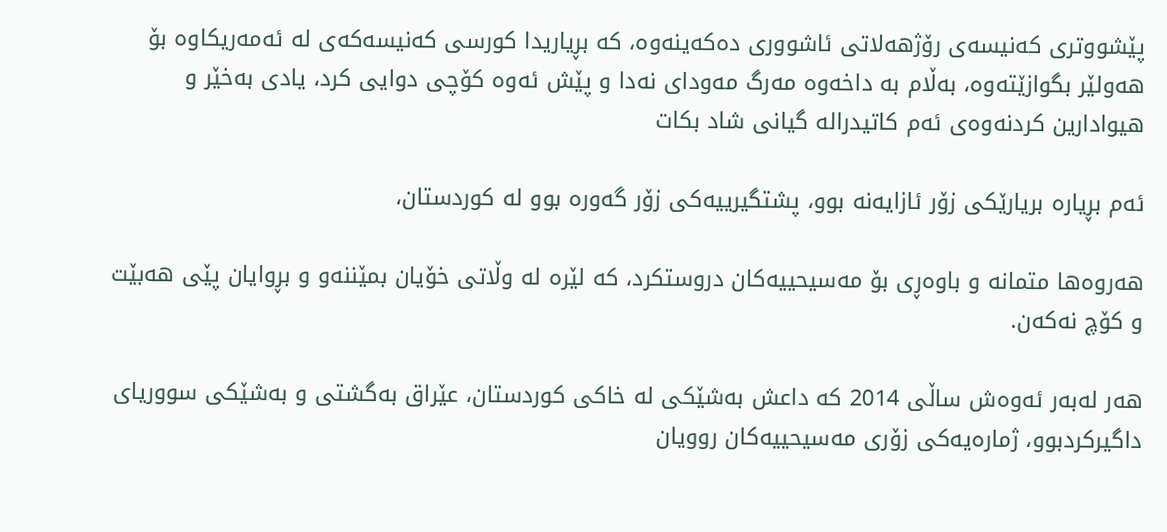پێشووتری كه‌نیسه‌ی رۆژهه‌لاتی ئاشووری ده‌كه‌ینه‌وه‌، كه‌ بڕیاریدا كورسی كه‌نیسه‌كه‌ی‌ له‌ ئه‌مه‌ریكاوه‌ بۆ هه‌ولێر بگوازێته‌وه‌، به‌ڵام به‌ داخه‌وه‌ مه‌رگ مه‌ودای نه‌دا و پێش ئه‌وه‌ كۆچی دوایی كرد، یادی به‌خێر و هیوادارین كردنه‌وه‌ی ئه‌م کاتیدراله‌‌ گیانی شاد بكات

ئه‌م بڕیاره‌ بریارێكی زۆر ئازایه‌نه‌ بوو، پشتگیرییه‌كی زۆر گه‌وره‌ بوو له‌ كوردستان،

هه‌روه‌ها متمانه‌ و باوه‌ڕی بۆ مه‌سیحییه‌كان دروستكرد، كه‌ لێره‌ له‌ وڵاتی خۆیان بمێننه‌و و بڕوایان پێی هه‌بێت و كۆچ نه‌كه‌ن.

هه‌ر له‌به‌ر ئه‌وه‌ش ساڵی 2014 كه‌ داعش به‌شێكی له‌ خاكی كوردستان، عێراق به‌گشتی و به‌شێكی سووریای داگیركردبوو، ژماره‌یه‌كی زۆری مه‌سیحییه‌كان روویان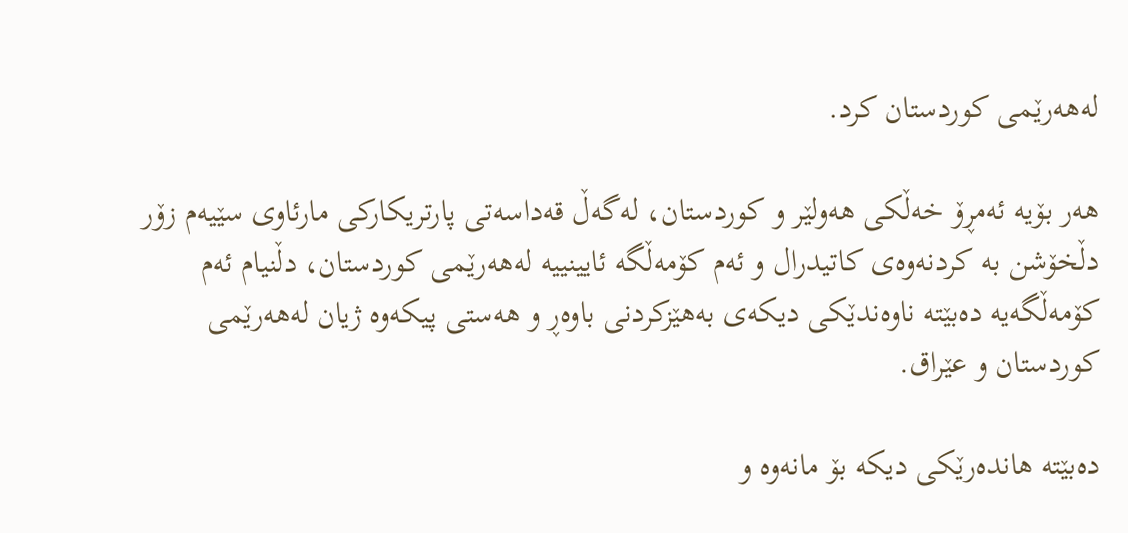له‌هه‌رێمی كوردستان كرد.

هه‌ر بۆیه‌ ئه‌مڕۆ خه‌ڵكی هه‌ولێر و كوردستان، له‌گه‌ڵ قه‌داسه‌تی پارتریكاركی مارئاوی سێیه‌م زۆر دڵخۆشن به‌ كردنه‌وه‌ی کاتیدرال و ئه‌م كۆمه‌ڵگه‌ ئایینییه‌ له‌هه‌رێمی كوردستان، دڵنیام ئه‌م كۆمه‌ڵگه‌یه‌ ده‌بێته‌ ناوه‌ندێكی دیكه‌ی به‌هێزكردنی باوه‌ڕ و هه‌ستی پیكه‌وه‌ ژیان له‌هه‌رێمی كوردستان و عێراق.

ده‌بێته‌ هانده‌رێكی دیكه‌ بۆ مانه‌وه‌ و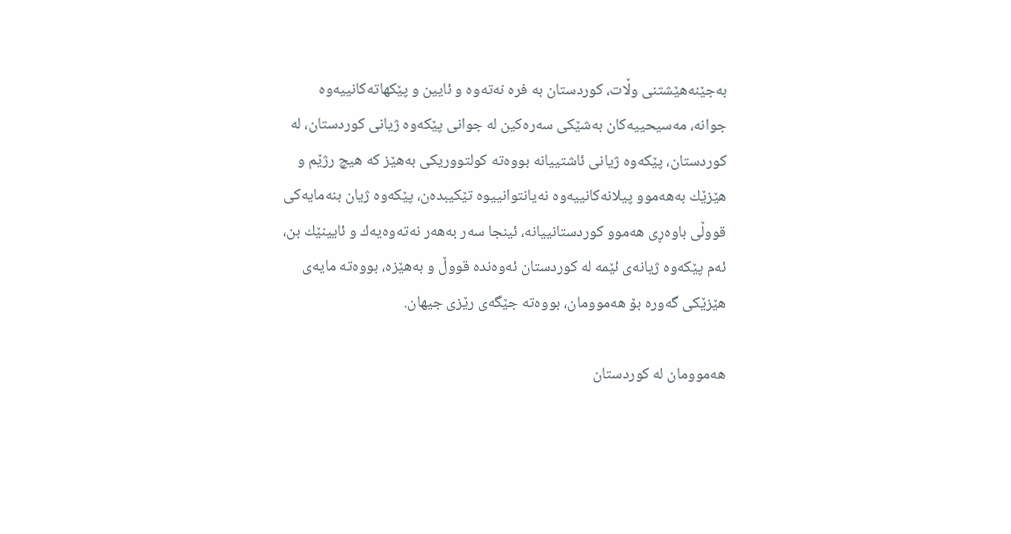به‌جێنه‌هێشتنی وڵات، كوردستان به‌ فره‌ نه‌ته‌وه‌ و ئایین و پێكهاته‌كانییه‌وه‌ جوانه‌، مه‌سیحییه‌كان به‌شێكی سه‌ره‌كین له‌ جوانی پێكه‌وه‌ ژیانی كوردستان، له‌ كوردستان، پێكه‌وه‌ ژیانی ئاشتییانه‌ بووه‌ته‌ كولتووریكی به‌هێز كه‌ هیچ رژێم و هێزێك به‌هه‌موو پیلانه‌كانییه‌وه‌ نه‌یانتوانییوه‌ تێكیبده‌ن، پێكه‌وه‌ ژیان بنه‌مایه‌كی قووڵی باوه‌ڕی هه‌موو كوردستانییانه‌، ئینجا سه‌ر به‌هه‌ر نه‌ته‌وه‌یه‌ك و ئایینێك بن، ئه‌م پێكه‌وه‌ ژیانه‌ی ئێمه‌ له‌ كوردستان ئه‌وه‌نده‌ قووڵ و به‌هێزه‌، بووه‌ته‌ مایه‌ی هێزێكی گه‌وره‌ بۆ هه‌موومان، بووه‌ته‌ جێگه‌ی رێزی جیهان.

هه‌موومان له‌ كوردستان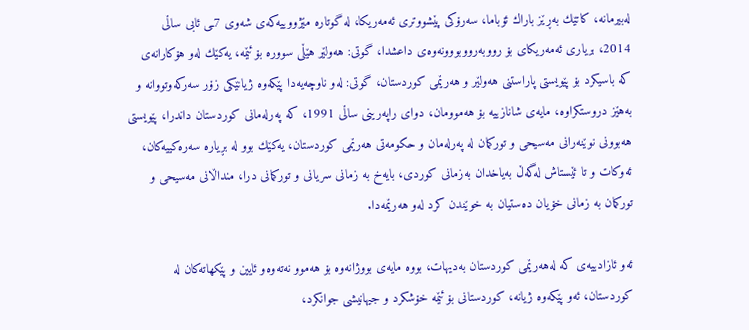له‌بیرمانه‌، كاتێك به‌ڕێز باراك ئۆباما، سه‌رۆكی پێشووتری ئه‌مه‌ریكا، له‌ گوتاره‌ مێژووییه‌كه‌ی شه‌وی 7ـی ئابی ساڵی 2014، بریاری ئه‌مه‌ریكای بۆ رووبه‌رووبووونه‌وه‌ی داعشدا، گوتی: هه‌ولێر هێڵی سووره‌ بۆ ئێمه‌، یه‌كێك له‌و هۆكارانه‌ی كه‌ باسیكرد بۆ پێویستی پاراستنی هه‌ولێر و هه‌رێمی كوردستان، گوتی: له‌و ناوچه‌یه‌دا پێكه‌وه‌ ژیانێكی زۆر سه‌ركه‌وتووانه‌ و به‌هێز دروستكراوه‌، مایه‌ی شانازییه‌ بۆ هه‌موومان، دوای راپه‌رینی ساڵی 1991، كه‌ په‌رله‌مانی كوردستان داندرا، پێویستی هه‌بوونی نوێنه‌رانی مه‌سیحی و توركمان له‌ په‌رله‌مان و حكومه‌تی هه‌رێمی كوردستان، یه‌كێك بوو له‌ بڕیاره‌ سه‌ره‌كییه‌كان، ئه‌وكات و تا ئێستاش له‌گه‌ڵ به‌یاخدان به‌زمانی كوردی، بایه‌خ به‌ زمانی سریانی و توركمانی درا، منداڵانی مه‌سیحی و توركمان به‌ زمانی خۆیان ده‌ستیان به‌ خوێندن كرد له‌و هه‌رێمه‌دا.

ئه‌و ئازادییه‌ی كه‌ له‌هه‌رێمی كوردستان به‌دیهات، بووه‌ مایه‌ی بووژانه‌وه‌ بۆ هه‌موو نه‌ته‌وه‌و ئایین و پێكهاته‌كان له‌ كوردستان، ئه‌و پێكه‌وه‌ ژیانه‌، كوردستانی بۆ ئێمه‌ خۆشكرد و جیهانیشی جوانكرد‌،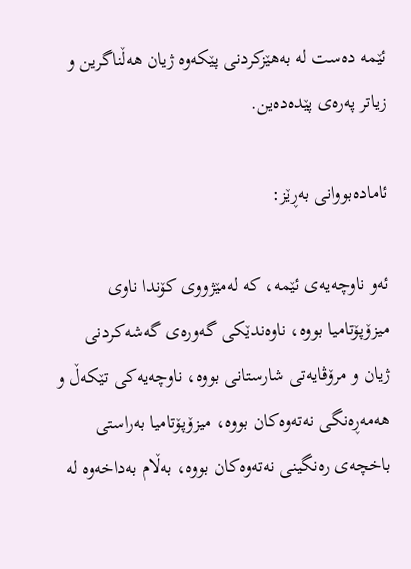ئێمه‌ ده‌ست له‌ به‌هێزكردنی پێكه‌وه‌ ژیان هه‌ڵناگرین و زیاتر په‌ره‌ی پێده‌ده‌ین.

ئاماده‌بووانی به‌ڕێز:

ئه‌و ناوچه‌یه‌ی ئێمه‌، كه‌ له‌مێژووی كۆندا ناوی میزۆپۆتامیا بووه‌، ناوه‌ندێكی گه‌وره‌ی گه‌شه‌كردنی ژیان و مرۆڤایه‌تی شارستانی بووه‌، ناوچه‌یه‌كی تێكه‌ڵ و هه‌مه‌ڕه‌نگی نه‌ته‌وه‌كان بووه‌، میزۆپۆتامیا به‌راستی باخچه‌ی ره‌نگینی نه‌ته‌وه‌كان بووه‌، به‌ڵام به‌داخه‌وه‌ له‌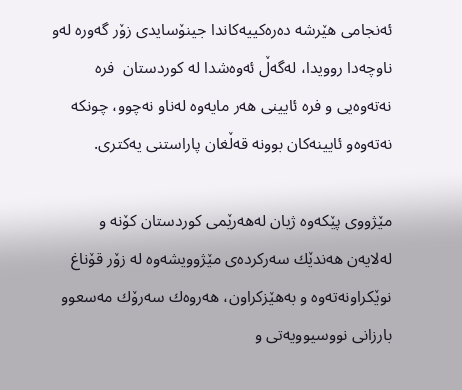ئه‌نجامی هێرشه‌ ده‌ره‌كییه‌كاندا جینۆسایدی زۆر گه‌وره‌ له‌و ناوچه‌دا روویدا، له‌گه‌ڵ ئه‌وه‌شدا له‌ كوردستان  فره‌ نه‌ته‌وه‌یی و فره‌ ئایینی هه‌ر مایه‌وه‌ له‌ناو نه‌چوو، چونكه‌ نه‌ته‌وه‌و ئایینه‌كان بوونه‌ قه‌ڵغان پاراستنی یه‌كتری.

مێژووی پێكه‌وه‌ ژیان له‌هه‌رێمی كوردستان كۆنه‌ و له‌لایه‌ن هه‌ندێك سه‌ركرده‌ی مێژوویشه‌وه‌ له‌ زۆر قۆناغ نوێكراونه‌ته‌وه‌ و به‌هێزكراون، هه‌روه‌ك سه‌رۆك مه‌سعوو بارزانی نووسیوویه‌تی و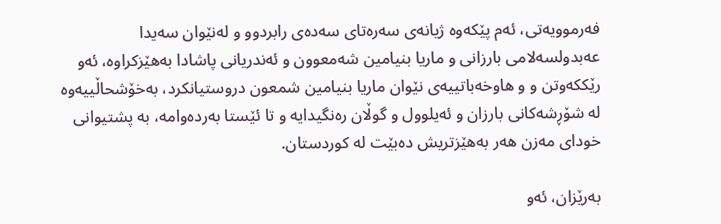فه‌رموویه‌تی، ئه‌م پێكه‌وه‌ ژیانه‌ی سه‌ره‌تای سه‌ده‌ی رابردوو و له‌نێوان سه‌یدا عه‌بدولسه‌لامی بارزانی و ماریا بنیامین شه‌معوون و ئه‌ندریانی پاشادا به‌هێزكراوه‌، ئه‌و رێككه‌وتن و و هاوخه‌باتییه‌ی نێوان ماریا بنیامین شمعون دروستیانكرد، به‌خۆشحاڵییه‌وه‌ له‌ شۆڕشه‌كانی بارزان و ئه‌یلوول و گوڵان ره‌نگیدایه‌ و تا ئێستا به‌رده‌وامه‌، به‌ پشتیوانی خودای مه‌زن هه‌ر به‌هێزتریش ده‌بێت له‌ كوردستان.

به‌رێزان، ئه‌و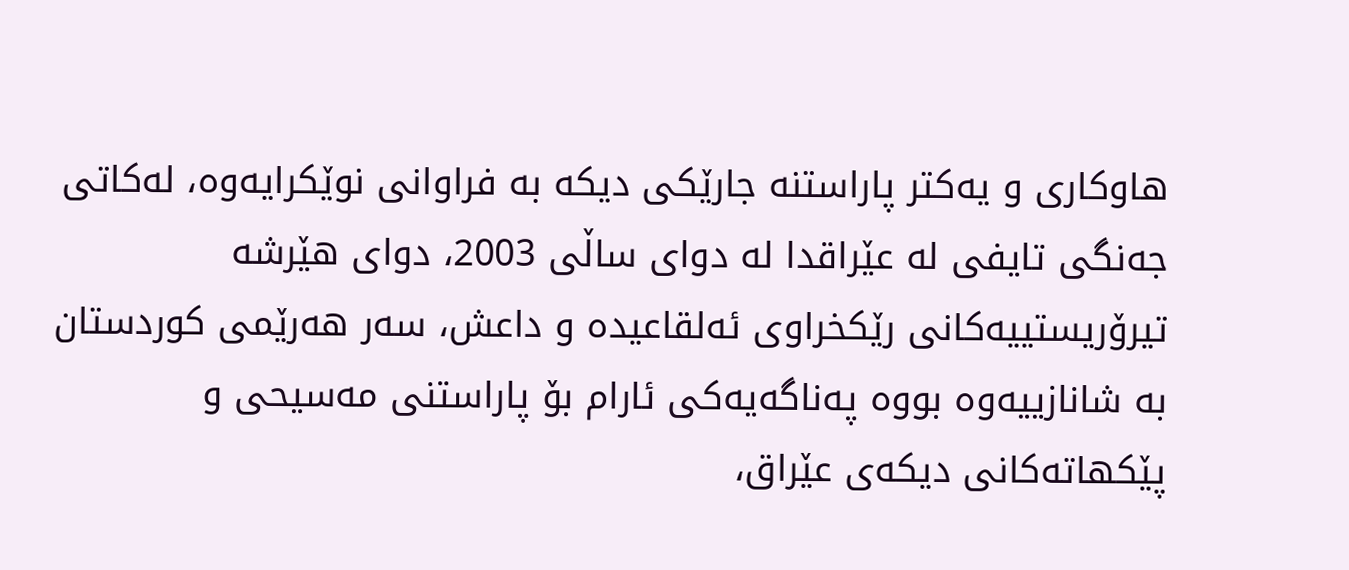هاوكاری و یه‌كتر پاراستنه‌ جارێكی دیكه‌ به‌ فراوانی نوێكرایه‌وه‌، له‌كاتی جه‌نگی تایفی له‌ عێراقدا له دوای‌ ساڵی 2003، دوای هێرشه‌ تیرۆریستییه‌كانی رێكخراوی ئه‌لقاعیده‌ و داعش، سه‌ر هه‌رێمی كوردستان به‌ شانازییه‌وه‌ بووه‌ په‌ناگه‌یه‌كی ئارام بۆ پاراستنی مه‌سیحی و پێكهاته‌كانی دیكه‌ی عێراق،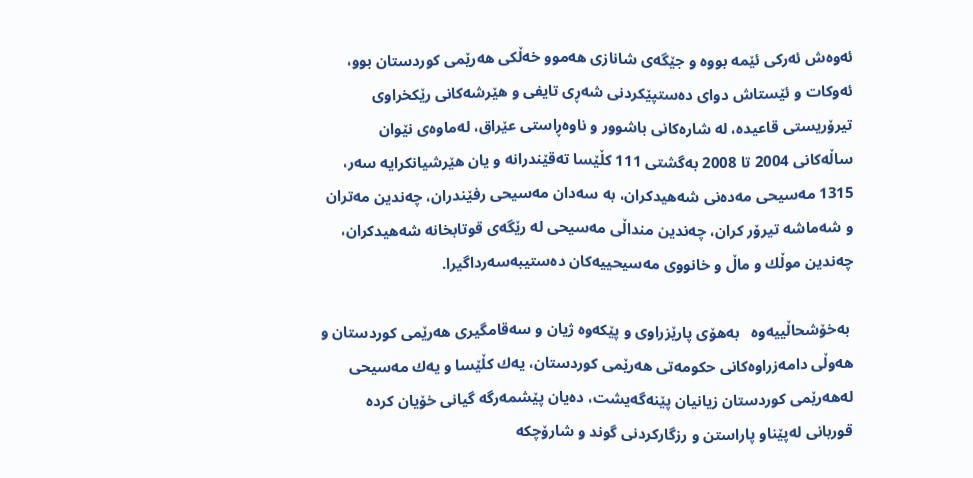ئه‌وه‌ش ئه‌ركی ئێمه‌ بووه‌ و جێگه‌ی شانازی هه‌موو خه‌ڵكی هه‌رێمی كوردستان بوو، ئه‌وكات و ئێستاش دوای ده‌ستپێكردنی شه‌ڕی تایفی و هێرشه‌كانی رێكخراوی تیرۆریستی قاعیده‌، له‌ شاره‌كانی باشوور و ناوه‌ڕاستی عێراق، له‌ماوه‌ی نێوان ساڵه‌كانی 2004 تا 2008 به‌گشتی 111 كڵێسا ته‌قێندرانه‌ و یان هێرشیانكرایه‌ سه‌ر، 1315 مه‌سیحی مه‌ده‌نی شه‌هیدكران، به‌ سه‌دان مه‌سیحی رفێندران، چه‌ندین مه‌تران و شه‌ماشه‌ تیرۆر كران، چه‌ندین منداڵی مه‌سیحی له‌ رێگه‌ی قوتابخانه‌ شه‌هیدكران، چه‌ندین موڵك و ماڵ و خانووی مه‌سیحییه‌كان ده‌ستیبه‌سه‌رداگیرا.

 به‌خۆشحاڵییه‌وه‌   به‌هۆی پارێزراوی و پێكه‌وه‌ ژیان و سه‌قامگیری هه‌رێمی كوردستان و هه‌وڵی دامه‌زراوه‌كانی حكومه‌تی هه‌رێمی كوردستان، یه‌ك كڵێسا و یه‌ك مه‌سیحی له‌هه‌رێمی كوردستان زیانیان پێنه‌گه‌یشت، ده‌یان پێشمه‌رگه‌ گیانی خۆیان كرده‌ قوربانی له‌پێناو پاراستن و رزگاركردنی گوند و شارۆچكه‌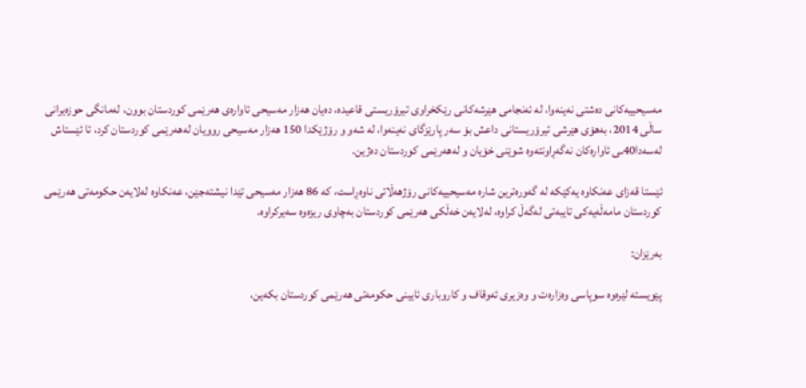مه‌سیحییه‌كانی ده‌شتی نه‌ینه‌وا، له‌ ئه‌نجامی هێرشه‌كانی رێكخراوی تیرۆریستی قاعیده،‌ ده‌یان هه‌زار مه‌سیحی ئاواره‌ی هه‌رێمی كوردستان بوون، له‌مانگی حوزه‌یرانی ساڵی 2014، به‌هۆی هێرشی تیرۆریستانی داعش بۆ سه‌ر پارێزگای نه‌ینه‌وا، له‌ شه‌و و رۆژێكدا 150 هه‌زار مه‌سیحی روویان له‌هه‌رێمی كوردستان كرد، تا ئێستاش له‌سه‌دا40ـی ئاواره‌كان نه‌گه‌ڕاونته‌وه‌ شوێنی خۆیان و له‌هه‌رێمی كوردستان ده‌ژین.

ئێستا قه‌زای عه‌نكاوه‌ یه‌كێكه‌ له‌ گه‌وره‌ترین شاره‌ مه‌سیحییه‌كانی رۆژهه‌ڵاتی ناوه‌ڕاست، كه‌ 86 هه‌زار مه‌سیحی تێدا نیشته‌جێن، عه‌نكاوه‌ له‌لایه‌ن حكومه‌تی هه‌رێمی كوردستان مامه‌ڵه‌یه‌كی تایبه‌تی له‌گه‌ڵ كراوه‌، له‌لایه‌ن خه‌ڵكی هه‌رێمی كوردستان به‌چاوی ریزه‌وه‌ سه‌یركراوه‌.

به‌رێزان:

پێویسته‌ لێره‌وه‌ سوپاسی وه‌زاره‌ت و وه‌زیری ئه‌وقاف و كاروباری ئایینی حكومه‌تی هه‌رێمی كوردستان بكه‌ین،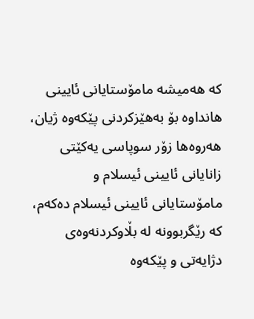كه‌ هه‌میشه‌ مامۆستایانی ئایینی هانداوه‌ بۆ به‌هێزكردنی پێكه‌وه‌ ژیان، هه‌روه‌ها زۆر سوپاسی یه‌كێتی زانایانی ئایینی ئیسلام و مامۆستایانی ئایینی ئیسلام ده‌كه‌م، كه‌ رێگربوونه‌ له‌ بڵاوكردنه‌وه‌ی دژایه‌تی و پێكه‌وه‌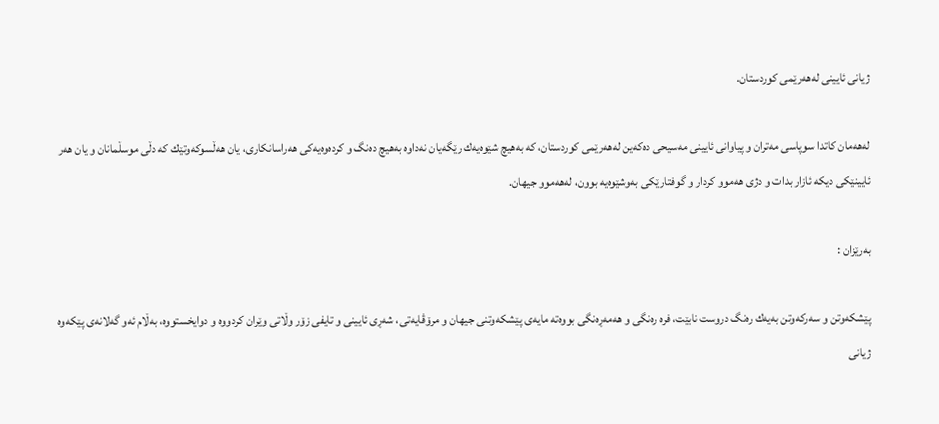ژیانی ئایینی له‌هه‌رێمی كوردستان.

له‌هه‌مان كاتدا سوپاسی مه‌تران و پیاوانی ئایینی مه‌سیحی ده‌كه‌ین له‌هه‌رێمی كوردستان، كه‌ به‌هیچ شێوه‌یه‌ك رێگه‌یان نه‌داوه‌ به‌هیچ ده‌نگ و كرده‌وه‌یه‌كی هه‌راسانكاری، یان هه‌ڵسوكه‌وتێك كه‌ دڵی موسڵمانان و یان هه‌ر ئایینێكی دیكه‌ ئازار بدات و دژی هه‌موو كردار و گوفتارێكی به‌وشێوه‌یه‌ بوون، له‌هه‌موو جیهان.

به‌رێزان :

پێشكه‌وتن و سه‌ركه‌وتن به‌یه‌ك ره‌نگ دروست نابێت، فره‌ ره‌نگی و هه‌مه‌ڕه‌نگی بووه‌ته‌ مایه‌ی پێشكه‌وتنی جیهان و مرۆڤایه‌تی، شه‌ڕی ئایینی و تایفی زۆر وڵاتی وێران كردووه‌ و دوایخستووه‌، به‌ڵام ئه‌و گه‌لانه‌ی پێكه‌وه‌ ژیانی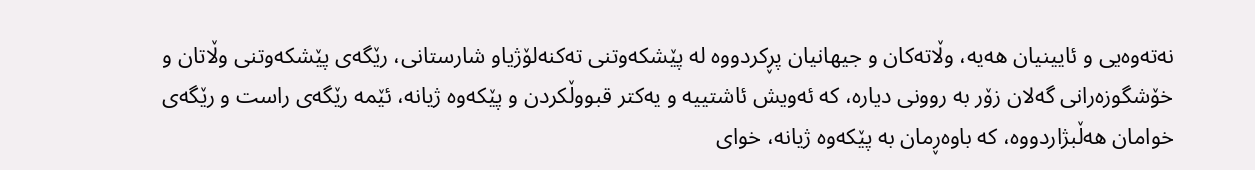نه‌ته‌وه‌یی و ئایینیان هه‌یه‌، وڵاته‌كان و جیهانیان پڕكردووه‌ له‌ پێشكه‌وتنی ته‌كنه‌لۆژیاو شارستانی، رێگه‌ی پێشكه‌وتنی وڵاتان و خۆشگوزه‌رانی گه‌لان زۆر به‌ روونی دیاره‌، كه‌ ئه‌ویش ئاشتییه‌ و یه‌كتر قبووڵكردن و پێكه‌وه‌ ژیانه‌، ئێمه‌ رێگه‌ی راست و رێگه‌ی خوامان هه‌ڵبژاردووه،‌ كه‌ باوه‌ڕمان به‌ پێكه‌وه‌ ژیانه‌، خوای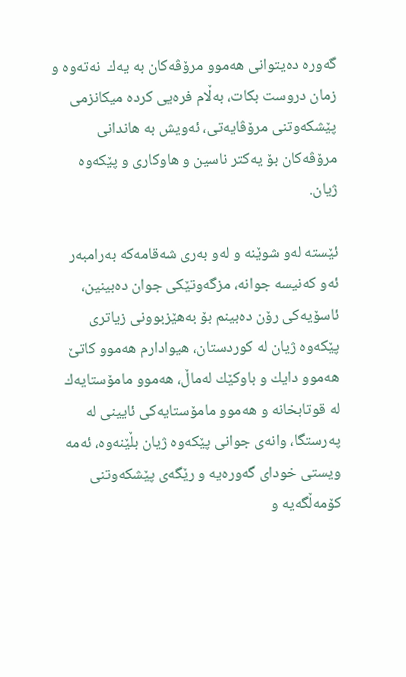گه‌وره‌ ده‌یتوانی هه‌موو مرۆڤه‌كان به‌ یه‌ك  نه‌ته‌وه‌ و زمان دروست بكات، به‌ڵام فره‌یی كرده‌ میكانزمی پێشكه‌وتنی مرۆڤایه‌تی، ئه‌ویش به‌ هاندانی مرۆڤه‌كان بۆ یه‌كتر ناسین و هاوكاری و پێكه‌وه‌ ژیان.

ئێسته‌ له‌و شوێنه‌ و له‌و به‌ری شه‌قامه‌كه‌ به‌رامبه‌ر ئه‌و كه‌نیسه‌ جوانه‌، مزگه‌وتێكی جوان ده‌بینین، ئاسۆیه‌كی رۆن ده‌بینم بۆ به‌هێزبوونی زیاتری پێكه‌وه‌ ژیان له‌ كوردستان، هیوادارم هه‌موو كاتێ هه‌موو دایك و باوكێك له‌ماڵ، هه‌موو مامۆستایه‌ك له‌ قوتابخانه‌ و هه‌موو مامۆستایه‌كی ئایینی له‌ په‌رستگا، وانه‌ی جوانی پێكه‌وه‌ ژیان بڵێنه‌وه‌، ئه‌مه‌ ویستی خودای گه‌وره‌یه‌ و رێگه‌ی پێشكه‌وتنی كۆمه‌ڵگه‌یه‌ و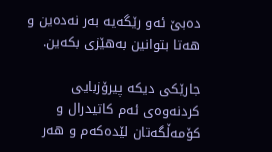ده‌بێ ئه‌و رێگه‌یه‌ به‌ر نه‌ده‌ین و هه‌تا بتوانین به‌هێزی بكه‌ین.

جارێكی دیكه‌ پیرۆزبایی كردنه‌وه‌ی ئه‌م کاتیدرال و كۆمه‌ڵگه‌تان لێده‌كه‌م و هه‌ر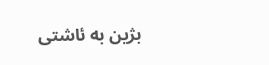بژین به‌ ئاشتی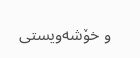و خۆشه‌ویستی